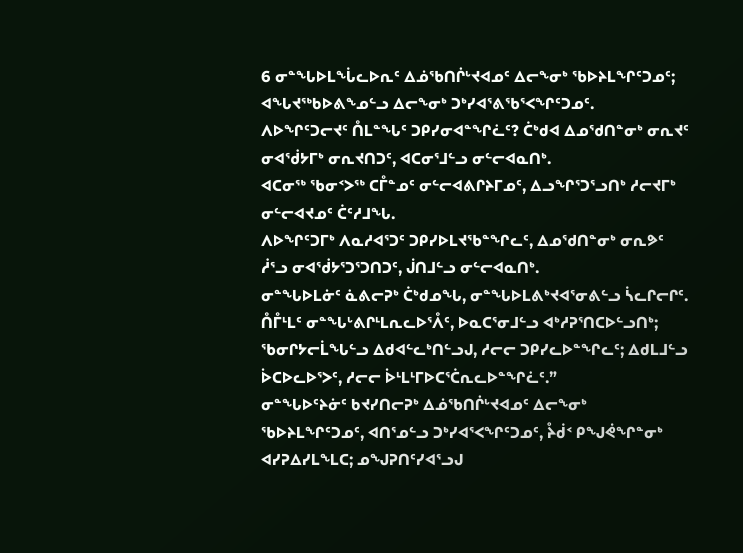6 ᓂᓐᖓᐅᒪᖔᓚᐅᕆᑦ ᐃᓅᖃᑎᒌᒡᔪᐊᓄᑦ ᐃᓕᖕᓂᒃ ᖃᐅᔨᒪᖏᑦᑐᓄᑦ; ᐊᖓᔪᖅᑲᐅᕕᖕᓄᓪᓗ ᐃᓕᖕᓂᒃ ᑐᒃᓯᐊᕐᕕᖃᕐᐸᖏᑦᑐᓄᑦ.
ᐱᐅᖏᑦᑐᓕᔪᑦ ᑍᒪᓐᖓᑦ ᑐᑭᓯᓂᐊᓐᖏᓛᑦ? ᑖᒃᑯᐊ ᐃᓄᖁᑎᓐᓂᒃ ᓂᕆᔪᑦ ᓂᐊᖂᔭᒥᒃ ᓂᕆᔪᑎᑐᑦ, ᐊᑕᓂᕐᒧᓪᓗ ᓂᓪᓕᐊᓇᑎᒃ.
ᐊᑕᓂᖅ ᖃᓂᑉᐳᖅ ᑕᒤᓐᓄᑦ ᓂᓪᓕᐊᕕᒋᔨᒥᓄᑦ, ᐃᓗᖏᕐᑐᕐᓗᑎᒃ ᓱᓕᔪᒥᒃ ᓂᓪᓕᐊᔪᓄᑦ ᑖᑦᓱᒧᖓ.
ᐱᐅᖏᑦᑐᒥᒃ ᐱᓇᓱᐊᕐᑐᑦ ᑐᑭᓯᐅᒪᔪᖃᓐᖏᓚᑦ, ᐃᓄᖁᑎᓐᓂᒃ ᓂᕆᕗᑦ ᓲᕐᓗ ᓂᐊᖂᔭᕐᑐᕐᑐᑎᑐᑦ, ᒎᑎᒧᓪᓗ ᓂᓪᓕᐊᓇᑎᒃ.
ᓂᓐᖓᐅᒪᓃᑦ ᓈᕕᓕᕈᒃ ᑖᒃᑯᓄᖓ, ᓂᓐᖓᐅᒪᕕᒃᔪᐊᕐᓂᕕᓪᓗ ᓵᓚᒋᓕᒋᑦ.
ᑍᒤᒻᒪᑦ ᓂᓐᖓᒡᕕᒋᒻᒪᕆᓚᐅᕐᐰᑦ, ᐅᓇᑕᕐᓂᒧᓪᓗ ᐊᒃᓱᕈᕐᑎᑕᐅᓪᓗᑎᒃ; ᖃᓂᒋᔭᓕᒫᖓᓪᓗ ᐃᑯᐊᓪᓚᒃᑎᓪᓗᒍ, ᓱᓕᓕ ᑐᑭᓯᓚᐅᓐᖏᓚᑦ; ᐃᑯᒪᒧᓪᓗ ᐆᑕᐅᓚᐅᕐᐳᑦ, ᓱᓕᓕ ᐆᒻᒪᒻᒥᐅᑕᕐᑖᕆᓚᐅᓐᖏᓛᑦ.”
ᓂᓐᖓᐅᑦᔨᓃᑦ ᑲᔪᓯᑎᓕᕈᒃ ᐃᓅᖃᑎᒌᒡᔪᐊᓄᑦ ᐃᓕᖕᓂᒃ ᖃᐅᔨᒪᖏᑦᑐᓄᑦ, ᐊᑎᕐᓄᓪᓗ ᑐᒃᓯᐊᕐᐸᖏᑦᑐᓄᑦ, ᔧᑰᑉ ᑭᖑᕚᖏᓐᓂᒃ ᐊᓯᕈᐃᓯᒪᖕᒪᑕ; ᓄᖑᕈᑎᑦᓯᐊᕐᓗᒍ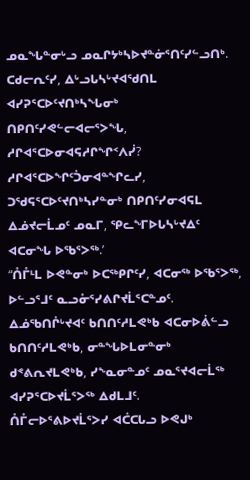ᓄᓇᖓᓐᓂᒡᓗ ᓄᓇᒋᔭᒃᓴᐅᔪᓐᓃᕐᑎᑦᓯᓪᓗᑎᒃ.
ᑕᑯᓕᕆᑦᓯ, ᐃᒡᓗᒐᓴᒡᔪᐊᖁᑎᒪ ᐊᓯᕈᕐᑕᐅᑦᔪᑎᒃᓴᖓᓂᒃ ᑎᑭᑎᑦᓯᕙᓪᓕᐊᓕᕐᐳᖓ, ᓱᒋᐊᕐᑕᐅᓂᐊᕋᓱᒋᖏᑉᐱᓰ? ᓱᒋᐊᕐᑕᐅᖏᑦᑑᓂᐊᓐᖏᓚᓯ, ᑐᖁᕋᕐᑕᐅᑦᔪᑎᒃᓴᓯᓐᓂᒃ ᑎᑭᑎᑦᓯᓂᐊᕋᒪ ᐃᓅᔪᓕᒫᓄᑦ ᓄᓇᒥ, ᕿᓚᖕᒥᐅᒐᓴᒡᔪᐃᑦ ᐊᑕᓂᖓ ᐅᖃᕐᐳᖅ.’
“ᑍᒤᒻᒪ ᐅᕙᓐᓂᒃ ᐅᑕᖅᑭᒋᑦᓯ, ᐊᑕᓂᖅ ᐅᖃᕐᐳᖅ, ᐅᓪᓗᕐᒧᑦ ᓇᓗᓁᕐᓯᕕᒋᔪᒫᕐᑕᓐᓄᑦ. ᐃᓅᖃᑎᒌᒡᔪᐊᑦ ᑲᑎᑎᑦᓱᒪᕙᒃᑲ ᐊᑕᓂᐅᕖᓪᓗ ᑲᑎᑎᑦᓱᒪᕙᒃᑲ, ᓂᓐᖓᐅᒪᓂᓐᓂᒃ ᑯᕝᕕᕆᔪᒪᕙᒃᑲ, ᓯᖕᓇᓂᓐᓄᑦ ᓄᓇᕐᔪᐊᓕᒫᖅ ᐊᓯᕈᕐᑕᐅᔪᒫᕐᐳᖅ ᐃᑯᒪᒧᑦ.
ᑍᒤᓕᐅᕐᕕᐅᔪᒫᕐᐳᓯ ᐊᑖᑕᒐᓗ ᐅᕙᒍᒃ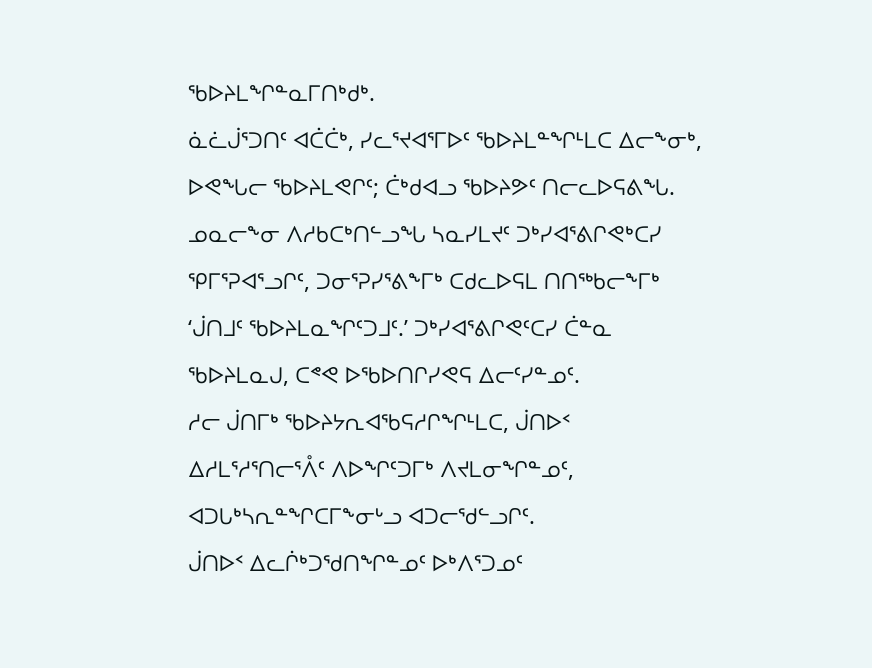ᖃᐅᔨᒪᖏᓐᓇᒥᑎᒃᑯᒃ.
ᓈᓛᒎᕐᑐᑎᑦ ᐊᑖᑖᒃ, ᓯᓚᕐᔪᐊᕐᒥᐅᑦ ᖃᐅᔨᒪᓐᖏᒻᒪᑕ ᐃᓕᖕᓂᒃ, ᐅᕙᖓᓕ ᖃᐅᔨᒪᕙᒋᑦ; ᑖᒃᑯᐊᓗ ᖃᐅᔨᕗᑦ ᑎᓕᓚᐅᕋᕕᖓ.
ᓄᓇᓕᖕᓂ ᐱᓱᑲᑕᒃᑎᓪᓗᖓ ᓴᓇᓯᒪᔪᑦ ᑐᒃᓯᐊᕐᕕᒋᕙᒃᑕᓯ ᕿᒥᕐᕈᐊᕐᓗᒋᑦ, ᑐᓂᕐᕈᓯᕐᕕᖕᒥᒃ ᑕᑯᓚᐅᕋᒪ ᑎᑎᖅᑲᓕᖕᒥᒃ ‘ᒎᑎᒧᑦ ᖃᐅᔨᒪᓇᖏᑦᑐᒧᑦ.’ ᑐᒃᓯᐊᕐᕕᒋᕙᑦᑕᓯ ᑖᓐᓇ ᖃᐅᔨᒪᓇᒍ, ᑕᕝᕙ ᐅᖃᐅᑎᒋᓯᕙᕋ ᐃᓕᑦᓯᓐᓄᑦ.
ᓱᓕ ᒎᑎᒥᒃ ᖃᐅᔨᔭᕆᐊᖃᕋᓱᒋᖏᒻᒪᑕ, ᒎᑎᐅᑉ ᐃᓱᒪᕐᓱᕐᑎᓕᕐᐰᑦ ᐱᐅᖏᑦᑐᒥᒃ ᐱᔪᒪᓂᖏᓐᓄᑦ, ᐊᑐᒐᒃᓴᕆᓐᖏᑕᒥᖕᓂᒡᓗ ᐊᑐᓕᖁᓪᓗᒋᑦ.
ᒎᑎᐅᑉ ᐃᓚᒌᒃᑐᖁᑎᖏᓐᓄᑦ ᐅᒃᐱᕐᑐᓄᑦ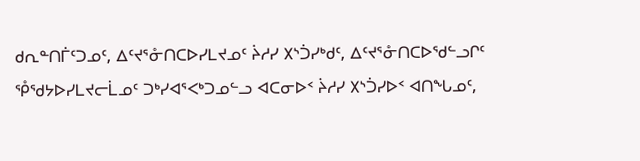ᑯᕆᓐᑎᒦᑦᑐᓄᑦ, ᐃᑦᔪᕐᓁᑎᑕᐅᓯᒪᔪᓄᑦ ᔩᓱᓯ ᙭ᔅᑑᓯᒃᑯᑦ, ᐃᑦᔪᕐᓁᑎᑕᐅᖁᓪᓗᒋᑦ ᕾᖁᔭᐅᓯᒪᔪᓕᒫᓄᑦ ᑐᒃᓯᐊᕐᐸᒃᑐᓄᓪᓗ ᐊᑕᓂᐅᑉ ᔩᓱᓯ ᙭ᔅᑑᓯᐅᑉ ᐊᑎᖓᓄᑦ,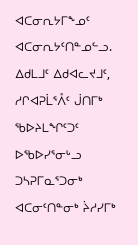ᐊᑕᓂᕆᔭᒥᖕᓄᑦ ᐊᑕᓂᕆᔭᑦᑎᓐᓄᓪᓗ.
ᐃᑯᒪᒧᑦ ᐃᑯᐊᓚᔪᒧᑦ, ᓱᒋᐊᕈᒫᕐᐰᑦ ᒎᑎᒥᒃ ᖃᐅᔨᒪᖏᑦᑐᑦ ᐅᖃᐅᓯᕐᓂᒡᓗ ᑐᓴᕈᒥᓇᕐᑐᓂᒃ ᐊᑕᓂᑦᑎᓐᓂᒃ ᔩᓱᓯᒥᒃ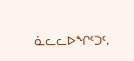ᓈᓚᓚᐅᖏᑦᑐᑦ.